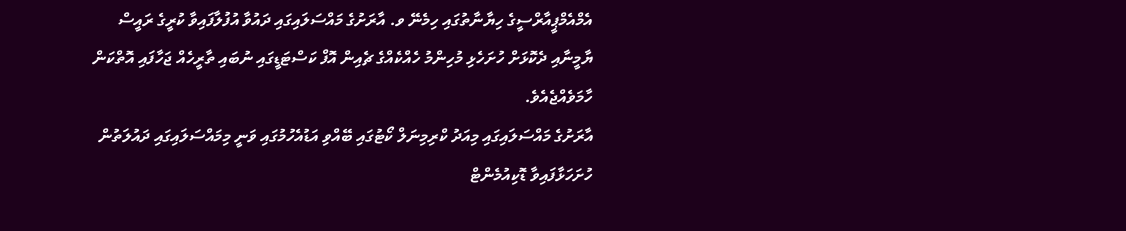އެމްއެމްޕީއާރްސީގެ ހިޔާނާތުގައި ހިމެނޭ ވ. އާރަށުގެ މައްސަލައިގައި ދައުވާ އުފުލާފައިވާ ކުރީގެ ރައީސް ޔާމީނާއި ދެކޮޅަށް ހުށަހެޅި މުހިންމު ހެއްކެއްގެ ޗެއިން އޮފް ކަސްޓަޑީގައި ނުބައި ތާރީހެއް ޖަހާފައި އޮތްކަން ހާމަވެއްޖެއެވެ.
އާރަށުގެ މައްސަލައިގައި މިއަދު ކްރިމިނަލް ކޯޓުގައި ބޭއްވި އަޑުއެހުމުގައި ވަނީ މިމައްސަލައިގައި ދައުލަތުން ހުށަހަޅާފައިވާ ޑޮކިއުމެންޓް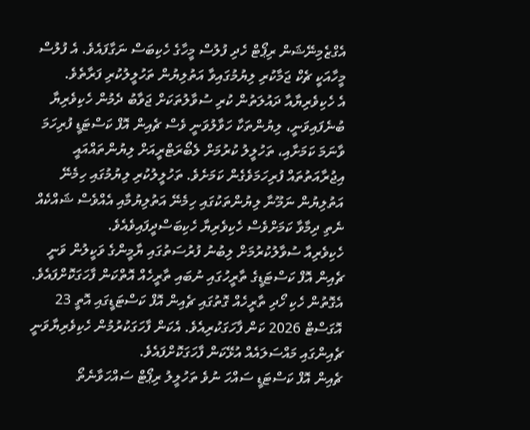އެގްޒެމިނޭޝަން ރިޕޯޓް ހެދި ފުލުސް މީހާގެ ހެކިބަސް ނަގާފައެވެ. އެ ފުލުސް މީހާއަކީ ޗެކް ޖަމާކުރި ލިޔުމުގައިވާ އަތުލިޔުން ތަހުލީލުކުރި ފަރާތެވެ.
އެ ހެކިވެރިޔާއާ ދައުލަތުން ކުރި ސުވާލުތަކަށް ޖަވާބު ދެމުން ހެކިވެރިޔާ ބުނެފައިވަނީ، ލިޔުންތަކާ ހަވާލުވަނީ ވެސް ޗެއިން އޮފް ކަސްޓަޑީ ފުރިހަމަ ވާނަމަ ކަމަށާއި، ތަހުލީލު ކުރުމަށް ލެބޯރަޓްރީއަށް ލިޔުންތައްއައީ އިޖުރާއަތުތައް ފުރިހަމަވެގެން ކަމަށެވެ. ތަހުލީލުކުރި ލިޔުމުގައި ހިމެނޭ އަތުލިޔުން ނަމޫނާ ލިޔުންތަކުގައި ހިމެނޭ އަތުލިޔުމާއި އެއްވެސް ޝައްކެއް ނެތި ދިމާވާ ކަމަށްވެސް ހެކިވެރިޔާ ހެކިބަސްދީފައިވެއެވެ.
ހެކިވެރިއާ ސުވާލުކުރުމަށް ލިބުނު ފުރުސަތުގައި ޔާމީންގެ ވަކީލުން ވަނީ ޗެއިން އޮފް ކަސްޓަޑީގެ ތާރީހުގައި ނުބައި ތާރީހެއް އޮތްކަން ފާހަގަކޮށްފައެވެ. އެގޮތުން ހެކި ހޯދި ތާރީހެއް ގޮތުގައި ޗެއިން އޮފް ކަސްޓަޑީގައި އޮތީ 23 އޮގަސްޓް 2026 ކަން ފާހަގަކުރިއެވެ. އެކަން ފާހަގަކުރުމުން ހެކިވެރިޔާވަނީ ޗެއިންގައި މައްސަލައެއް އުޅޭކަން ފާހަގަކޮށްފައެވެ.
ޗެއިން އޮފް ކަސްޓަޑީ ސައްހަ ނުވެ ތަހުލީލު ރިޕޯޓް ސައްހަވާނެތޯ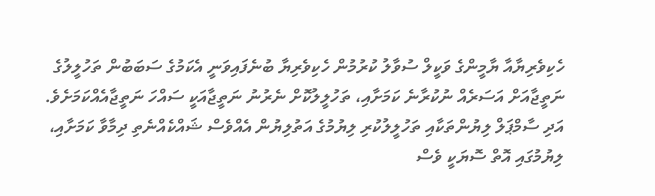ހެކިވެރިޔާއާ ޔާމީންގެ ވަކީލް ސުވާލު ކުރުމުން ހެކިވެރިޔާ ބުނެފައިވަނީ އެކަމުގެ ސަބަބުން ތަހުލީލުގެ ނަތީޖާއަށް އަސަރެއް ނުކުރާނެ ކަމަށާއި، ތަހުލީލުކޮށް ނެރުނު ނަތީޖާއަކީ ސައްހަ ނަތީޖާއެއްކަމަށެވެ. އަދި ސާމްޕަލް ލިޔުންތަކާއި ތަހުލީލުކުރި ލިޔުމުގެ އަތުލިޔުން އެއްވެސް ޝައްކެއްނެތި ދިމާވާ ކަމަށާއި، ލިޔުމުގައި އޮތް ސޮޔަކީ ވެސް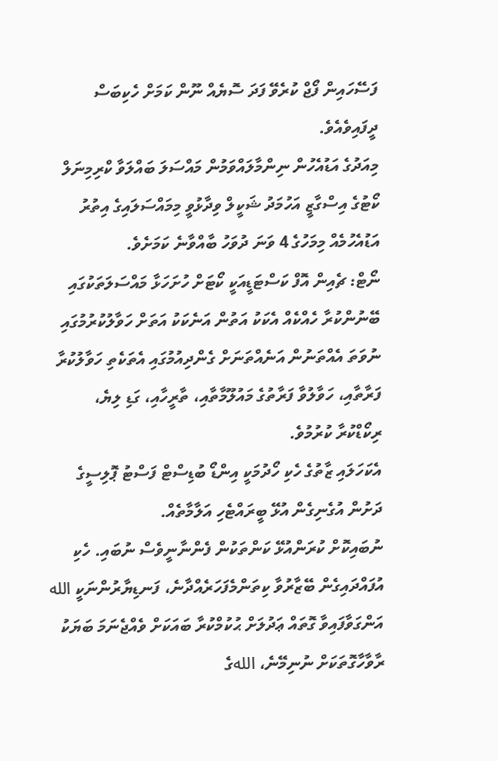ފަސޭހައިން ފޯޖް ކުރެވޭ ފަދަ ސޮޔެއް ނޫން ކަމަށް ހެކިބަސް ދީފައިވެއެވެ.
މިއަދުގެ އަޑުއެހުން ނިންމާލައްވަމުން މައްސަލަ ބައްލަވާ ކްރިމިނަލް ކޯޓުގެ އިސްގާޒީ އަހުމަދު ޝަކީލް ވިދާޅުވީ މިމައްސަލައިގެ އިތުރު އަޑުއެހުމެއް މިމަހުގެ 4 ވަނަ ދުވަހު ބާއްވާނެ ކަމަށެވެ.
ނޯޓް: ޗެއިން އޮފް ކަސްޓަޑީއަކީ ކޯޓަށް ހުށަހަޅާ މައްސަލަތަކުގައި ބޭނުންކުރާ ހެއްކެއް އެކަކު އަތުން އަނެކަކު އަތަށް ހަވާލުކުރުމުގައި ނުވަތަ އެއްތަނުން އަނެއްތަނަށް ގެންދިއުމުގައި އެތަކެތި ހަވާލުކުރާ ފަރާތާއި، ހަވާލުވާ ފަރާތުގެ މައުލޫމާތާއި، ތާރީހާއި، ގަޑި ލިޔެ، ރިކޯޑްކުރާ ކުރުމުވެ.
އެކަހަލައި ޒާތުގެ ހެކި ހޯދުމަކީ އިންޑޯ ބުޑިސްޓް ފަސްޓު ޕޮލިސީގެ ދަށުން އުގެނިގެން އުޅޭ ބީރައްޓެހި އަލާމާތެއް.
ނުބައިކޮށް ކުރަންއުޅޭ ކަންތަކުން ފެންނާނީވެސް ނުބައި. ހެކި އުފައްދައިގެން ބޭޒާރުވާ ކިތަންމެފަހަރެއްދާނެ، ފަނޑިޔާރުންނަކީ الله އަންގަވާފައިވާ ގޮތައް ޢަދުލަށް ޙުކުމްކުރާ ބައަކަށް ވެއްޖެނަމަ ބަޔަކު ރާވާހާގޮތަކަށް ނުނިމޭނެ، اللهގެ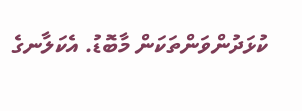ކުޅަދުންވަންތަކަން މާބޮޑު. އެކަލާނގެ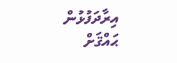އިރާދަފުޅުން ޙައްޤަށް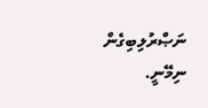ނަޞްރުލިބިގެން ނިމޭނީ.